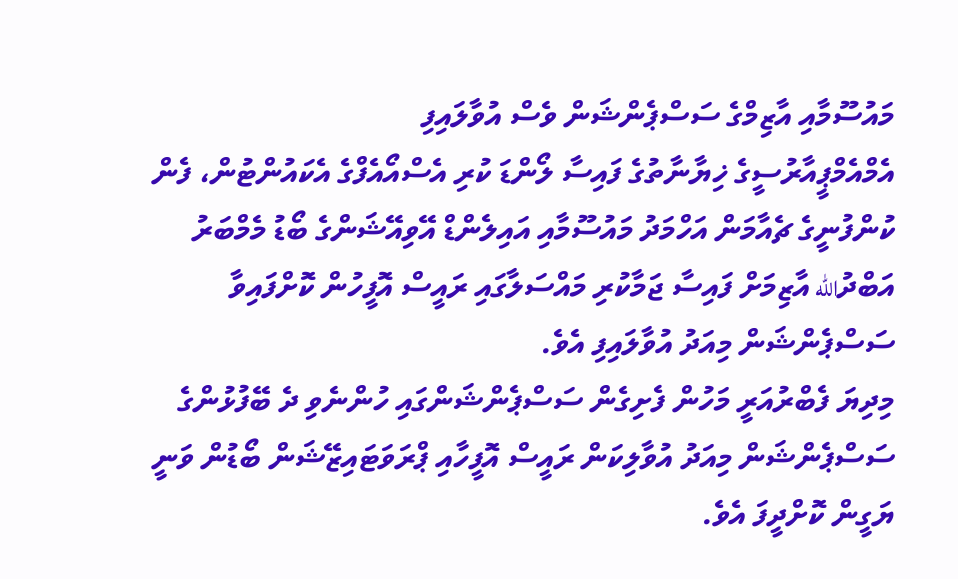މައުސޫމާއި އާޒިމްގެ ސަސްޕެންޝަން ވެސް އުވާލައިފި
އެމްއެމްޕީއާރުސީގެ ޚިޔާނާތުގެ ފައިސާ ލޯންޑަ ކުރި އެސްއޯއެފްގެ އެކައުންޓުން، ފެން ކުންފުނީގެ ޗެއާމަން އަހްމަދު މައުސޫމާއި އައިލެންޑް އޭވިއޭޝަންގެ ބޯޑު މެމްބަރު އަބްދުالله އާޒިމަށް ފައިސާ ޖަމާކުރި މައްސަލާގައި ރައީސް އޮފީހުން ކޮށްފައިވާ ސަސްޕެންޝަން މިއަދު އުވާލައިފި އެވެ.
މިދިޔަ ފެބްރުއަރީ މަހުން ފެށިގެން ސަސްޕެންޝަންގައި ހުންނެވި ދެ ބޭފުޅުންގެ ސަސްޕެންޝަން މިއަދު އުވާލިކަން ރައީސް އޮފީހާއި ޕްރަވަޓައިޒޭޝަން ބޯޑުން ވަނީ ޔަގީން ކޮށްދީފަ އެވެ.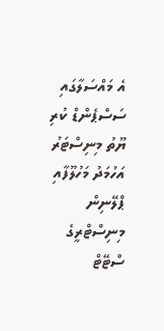އެ މައްސަލާގައި ސަސްޕެންޑް ކުރި ޔޫތު މިނިސްޓަރު އަހުމަދު މަހުލޫފާއި ޕްލޭނިން މިނިސްޓްރީގެ ސްޓޭޓް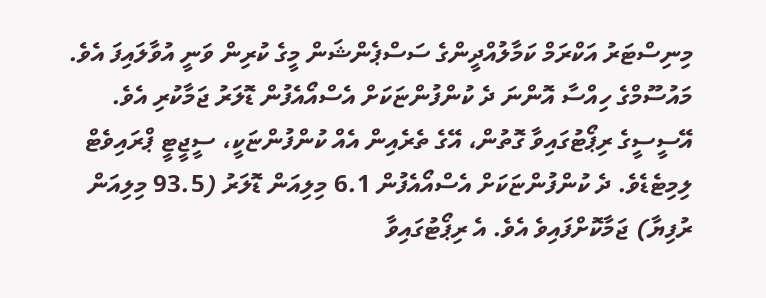މިނިސްޓަރު އަކްރަމް ކަމާލުއްދީންގެ ސަސްޕެންޝަން މީގެ ކުރިން ވަނީ އުވާލައިފަ އެވެ.
މައުސޫމްގެ ހިއްސާ އޮންނަ ދެ ކުންފުންޏަކަށް އެސްއޯއެފުން ޑޮލަރު ޖަމާކުރި އެވެ. އޭސީސީގެ ރިޕޯޓުގައިވާ ގޮތުން، އޭގެ ތެރެއިން އެއް ކުންފުންޏަކީ، ސީޖީޓީ ޕްރައިވެޓް ލިމިޓެޑެވެ. ދެ ކުންފުންޏަކަށް އެސްއޯއެފުން 6.1 މިލިއަން ޑޮލަރު (93.5 މިލިއަން ރުފިޔާ) ޖަމާކޮށްފައިވެ އެވެ. އެ ރިޕޯޓުގައިވާ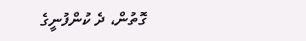ގޮތުން، ދެ ކުންފުނީގެ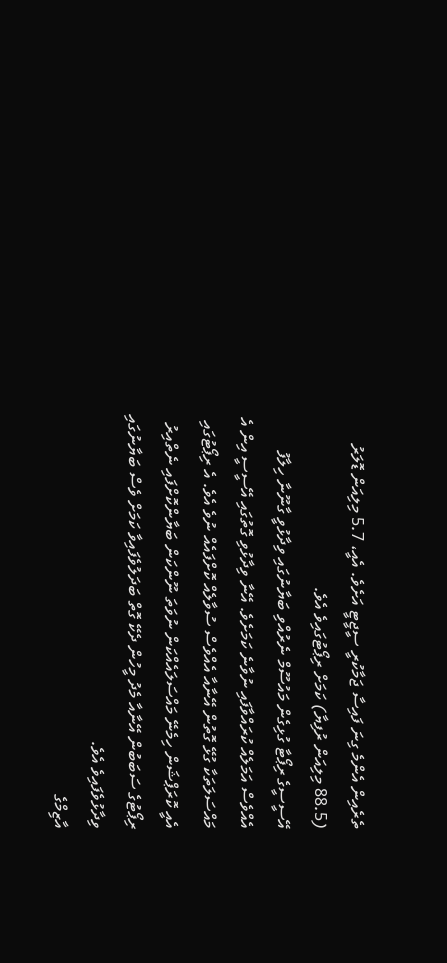ތެރެއިން އެންމެ ގިނަ ފައިސާ ޖަމާކުރީ ސީޖީޓީ އަށެވެ. އެއީ، 5.7 މިލިއަން ޑޮލަރު (88.5 މިލިއަން ރުފިޔާ) ކަމަށް ރިޕޯޓުގައިވެ އެވެ.
އޭސީސީގެ ރިޕޯޓާ ގުޅިގެން މައުސޫމް ނެރުއްވި ބަޔާނުގައި ވިދާޅުވީ ގާނޫނާ ހިލާފު އެއްވެސް އަމަލެއް ކުރައްވާފައި ނުވާނެ ކަމަށެވެ. އޭނާ ވިދާޅުވި ގޮތުގައި އޭސީސީ އިން އެ މައްސަލަތަކާ ގުޅޭ ގޮތުން އޭނާއާ އެއްވެސް ސުވާލެއް ކޮށްފައެއް ނުވެ އެވެ. އެ ރިޕޯޓުގައި އެއީ ކޮރަޕްޝަން ހިމެނޭ މައްސަލައެއްކަން ނުވަތަ ނޫންކަން ބަޔާންކޮށްފައި ނެތްއިރު ރިޕޯޓުގެ ސަބަބުން އޭނާއާ މެދު މީހުން ދެކޭ ގޮތް ބަދަލުވެފައިވާ ކަމަށް ވެސް ބަޔާނުގައި ވިދާޅުވެފައިވެ އެވެ.
އާޒިމްގެ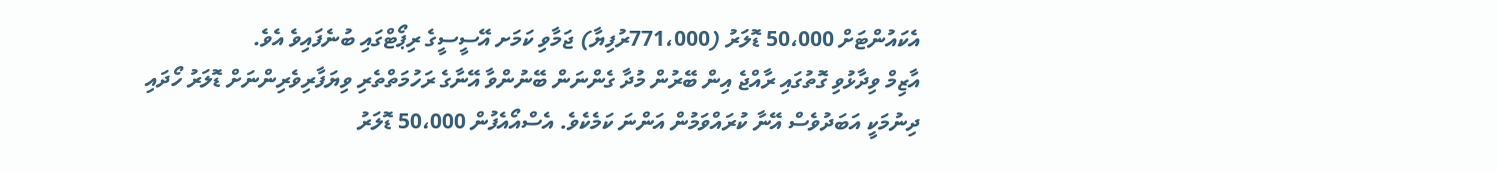އެކައުންޓަށް 50،000 ޑޮލަރު (771،000ރުފިޔާ) ޖަމާވި ކަމަށ އޭސީސީގެ ރިޕޯޓްގައި ބުނެފައިވެ އެވެ.
އާޒިމް ވިދާޅުވި ގޮތުގައި ރާއްޖެ އިން ބޭރުން މުދާ ގެންނަން ބޭނުންވާ އޭނާގެ ރަހުމަތްތެރި ވިޔަފާރިވެރިންނަށް ޑޮލަރު ހޯދައި ދިނުމަކީ އަބަދުވެސް އޭނާ ކުރައްވަމުން އަންނަ ކަމެކެވެ. އެސްއޯއެފުން 50،000 ޑޮލަރު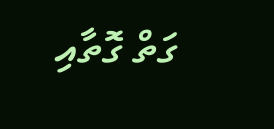ގަތް ގޮތާއި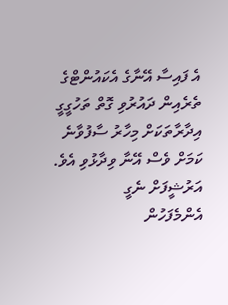އެ ފައިސާ އޭނާގެ އެކައުންޓްގެ ތެރެއިން ދައުރުވި ގޮތް ތަހުގީގީ އިދާރާތަކަށް މިހާރު ސާފުވާނެ ކަމަށް ވެސް އޭނާ ވިދާޅުވި އެވެ.
އަރުޝީފަށް ނެގީ
އެންމެފަހުން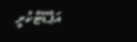އަޕްޑޭޓްކުރީ